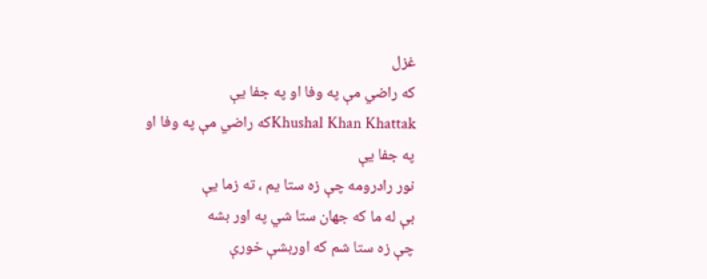غزل
که راضي مې په وفا او په جفا يې
Khushal Khan Khattakکه راضي مې په وفا او په جفا يې
نور رادرومه چې زه ستا يم ، ته زما يې
بې له ما که جهان ستا شي په اور بشه
چې زه ستا شم که اوربشې خورې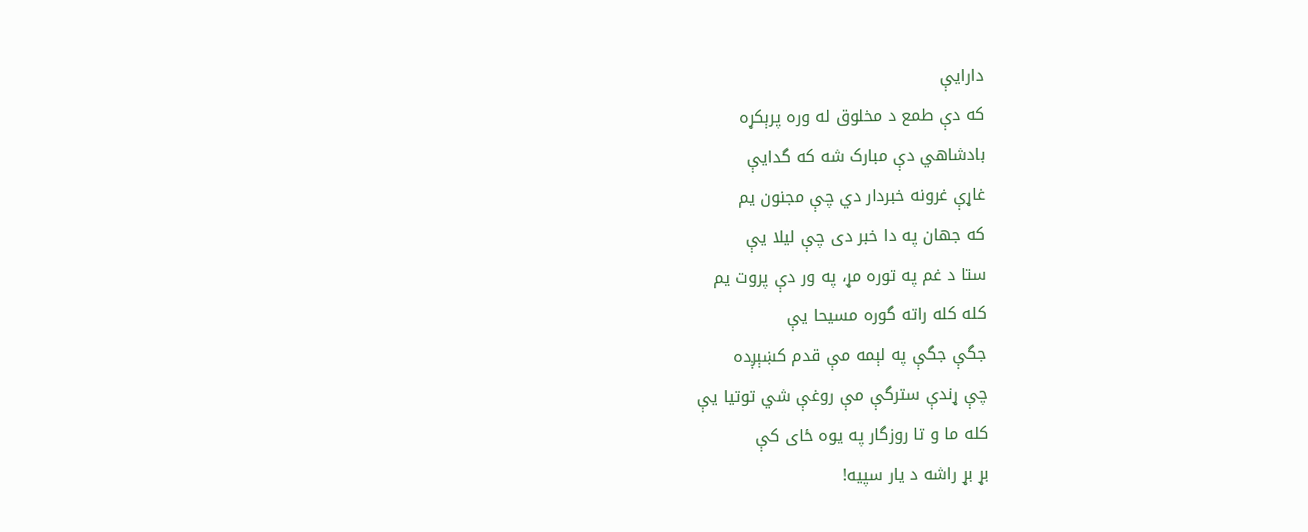دارايې
که دې طمع د مخلوق له وره پرېکړه
بادشاهي دې مبارک شه که گدايې
غاړې غرونه خبردار دي چې مجنون يم
که جهان په دا خبر دی چې ليلا يې
ستا د غم په توره مړ، په ور دې پروت يم
کله کله راته گوره مسيحا يې
جگې جگې په لېمه مې قدم کښېږده
چې ړندې سترگې مې روغې شي توتيا يې
کله ما و تا روزگار په يوه ځای کې
بړ بړ راشه د يار سپيه!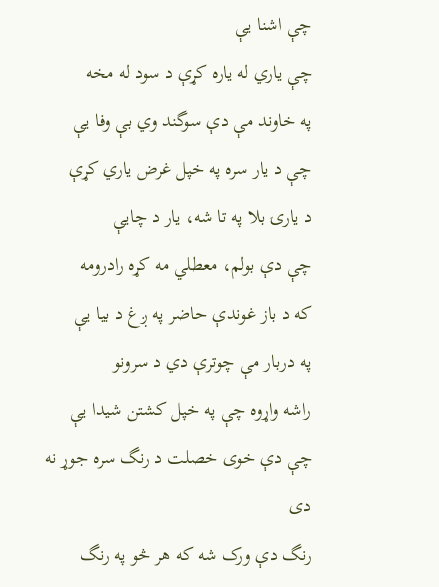چې اشنا يې
چې ياري له ياره کړې د سود له مخه
په خاوند مې دې سوگند وي بې وفا يې
چې د يار سره په خپل غرض ياري کړې
د يارۍ بلا په تا شه، يار د چايې
چې دې بولم، معطلي مه کړه رادرومه
که د باز غوندې حاضر په ږغ د بيا يې
په دربار مې چوترې دي د سرونو
راشه واړوه چې په خپل کشتن شيدا يې
چې دې خوی خصلت د رنگ سره جوړ نه دی
رنگ دې ورک شه که هر څو په رنگ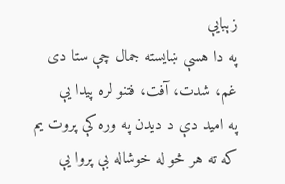زېبايې
په دا هسې ښايسته جمال چې ستا دی
غم، شدت، آفت، فتنو لره پيدا يې
په اميد دې د ديدن په وره کې پروت يم
که ته هر څو له خوشاله بې پروا يې